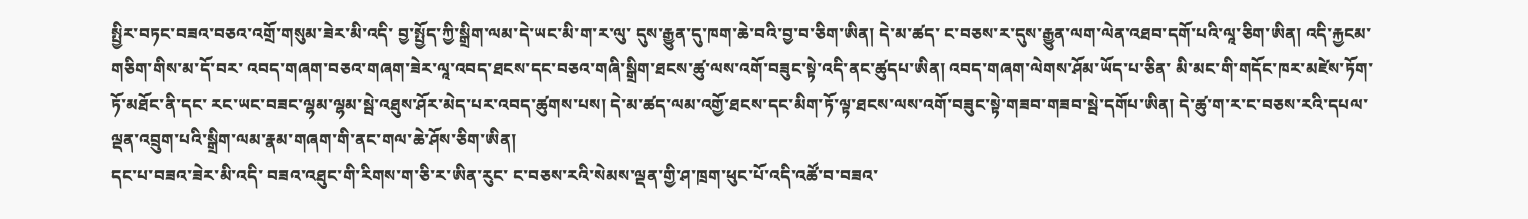སྤྱིར་བཏང་བཟའ་བཅའ་འགྲོ་གསུམ་ཟེར་མི་འདི་ བྱ་སྤྱོད་ཀྱི་སྒྲིག་ལམ་དེ་ཡང་མི་ག་ར་ལུ་ དུས་རྒྱུན་དུ་ཁག་ཆེ་བའི་བྱ་བ་ཅིག་ཨིན། དེ་མ་ཚད་ ང་བཅས་ར་དུས་རྒྱུན་ལག་ལེན་འཐབ་དགོ་པའི་ལཱ་ཅིག་ཨིན། འདི་རྐྱངམ་གཅིག་གིས་མ་དོ་བར་ འབད་གཞག་བཅའ་གཞག་ཟེར་ལཱ་འབད་ཐངས་དང་བཅའ་གཞི་སྒྲིག་ཐངས་ཚུ་ལས་འགོ་བཟུང་སྟེ་འདི་ནང་ཚུདཔ་ཨིན། འབད་གཞག་ལེགས་ཤོམ་ཡོད་པ་ཅིན་ མི་མང་གི་གདོང་ཁར་མཛེས་ཏོག་ཏོ་མཐོང་ནི་དང་ རང་ཡང་བཟང་ལྷམ་ལྷམ་སྦེ་འཐུས་ཤོར་མེད་པར་འབད་ཚུགས་པས། དེ་མ་ཚད་ལམ་འགྱོ་ཐངས་དང་མིག་ཏོ་ལྟ་ཐངས་ལས་འགོ་བཟུང་སྟེ་གཟབ་གཟབ་སྦེ་དགོཔ་ཨིན། དེ་ཚུ་ག་ར་ང་བཅས་རའི་དཔལ་ལྡན་འབྲུག་པའི་སྒྲིག་ལམ་རྣམ་གཞག་གི་ནང་གལ་ཆེ་ཤོས་ཅིག་ཨིན།
དང་པ་བཟའ་ཟེར་མི་འདི་ བཟའ་འཐུང་གི་རིགས་ག་ཅི་ར་ཨིན་རུང་ ང་བཅས་རའི་སེམས་ལྡན་གྱི་ཤ་ཁྲག་ཕུང་པོ་འདི་འཚོ་བ་བཟའ་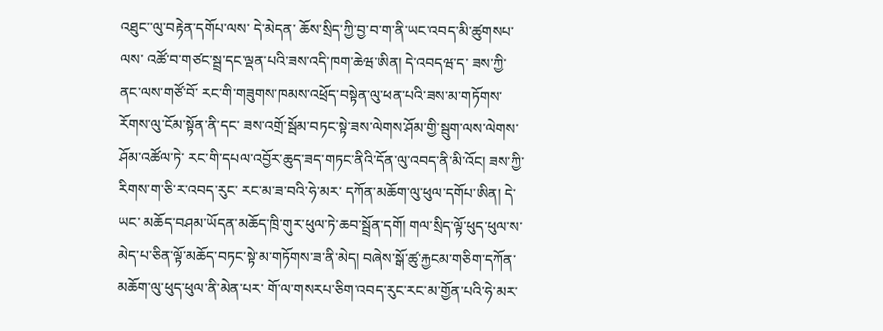འཐུང་་ལུ་བརྟེན་དགོཔ་ལས་ དེ་མེདན་ ཆོས་སྲིད་ཀྱི་བྱ་བ་ག་ནི་ཡང་འབད་མི་ཚུགསཔ་ལས་ འཚོ་བ་གཙང་སྦྲ་དང་ལྡན་པའི་ཟས་འདི་ཁག་ཆེཝ་ཨིན། དེ་འབདཝ་ད་ ཟས་ཀྱི་ནང་ལས་གཙོ་བོ་ རང་གི་གཟུགས་ཁམས་འཕྲོད་བསྟེན་ལུ་ཕན་པའི་ཟས་མ་གཏོགས་ རོགས་ལུ་ངོམ་སྟོན་ནི་དང་ ཟས་འགྲོ་སྦོམ་བཏང་སྟེ་ཟས་ལེགས་ཤོམ་གྱི་སྦུག་ལས་ལེགས་ཤོམ་འཚོལ་ཏེ་ རང་གི་དཔལ་འབྱོར་ཆུད་ཟད་གཏང་ནིའི་དོན་ལུ་འབད་ནི་མི་འོང། ཟས་ཀྱི་རིགས་ག་ཅི་ར་འབད་རུང་ རང་མ་ཟ་བའི་ཧེ་མར་ དཀོན་མཆོག་ལུ་ཕུལ་དགོཔ་ཨིན། དེ་ཡང་ མཆོད་བཤམ་ཡོདན་མཆོད་ཁྲི་གུར་ཕུལ་ཏེ་ཆབ་སྦྲོན་དགོ། གལ་སྲིད་ལྟོ་ཕུད་ཕུལ་ས་མེད་པ་ཅིན་ལྟོ་མཆོད་བཏང་སྟེ་མ་གཏོགས་ཟ་ནི་མེད། བཞེས་སྒོ་ཚུ་རྐྱངམ་གཅིག་དཀོན་མཆོག་ལུ་ཕུད་ཕུལ་ནི་མེན་པར་ གོ་ལ་གསརཔ་ཅིག་འབད་རུང་རང་མ་གྱོན་པའི་ཧེ་མར་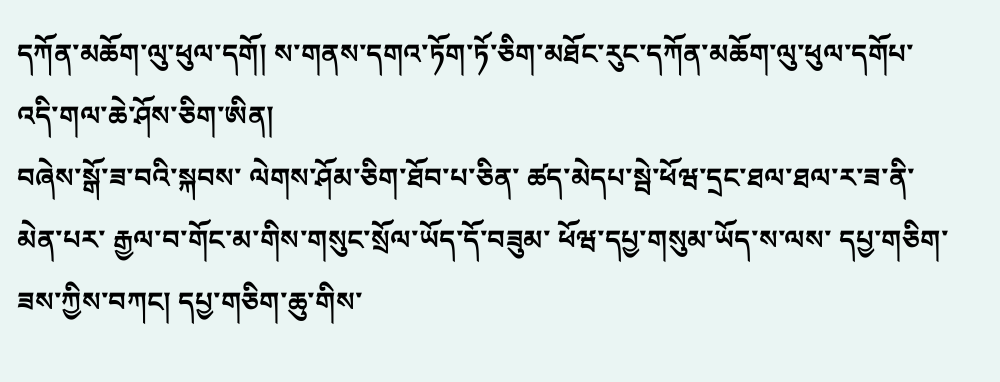དཀོན་མཆོག་ལུ་ཕུལ་དགོ། ས་གནས་དགའ་ཏོག་ཏོ་ཅིག་མཐོང་རུང་དཀོན་མཆོག་ལུ་ཕུལ་དགོཔ་འདི་གལ་ཆེ་ཤོས་ཅིག་ཨིན།
བཞེས་སྒོ་ཟ་བའི་སྐབས་ ལེགས་ཤོམ་ཅིག་ཐོབ་པ་ཅིན་ ཚད་མེདཔ་སྦེ་ཕོཝ་དྲང་ཐལ་ཐལ་ར་ཟ་ནི་མེན་པར་ རྒྱལ་བ་གོང་མ་གིས་གསུང་སྲོལ་ཡོད་དོ་བཟུམ་ ཕོཝ་དཔྱ་གསུམ་ཡོད་ས་ལས་ དཔྱ་གཅིག་ཟས་ཀྱིས་བཀང། དཔྱ་གཅིག་ཆུ་གིས་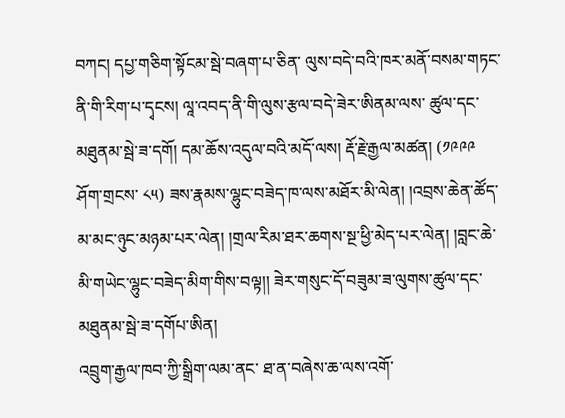བཀང། དཔྱ་གཅིག་སྟོངམ་སྦེ་བཞག་པ་ཅིན་ ལུས་བདེ་བའི་ཁར་མནོ་བསམ་གཏང་ནི་གི་རིག་པ་དྭངས། ལཱ་འབད་ནི་གི་ལུས་རྩལ་བདེ་ཟེར་ཨིནམ་ལས་ ཚུལ་དང་མཐུནམ་སྦེ་ཟ་དགོ། དམ་ཆོས་འདུལ་བའི་མདོ་ལས། རྡོ་རྗེ་རྒྱལ་མཚན། (༡༩༩༩ ཤོག་གྲངས་ ༨༥) ཟས་རྣམས་ལྷུང་བཟེད་ཁ་ལས་མཐོར་མི་ལེན། །འབྲས་ཆེན་ཚོད་མ་མང་ཉུང་མཉམ་པར་ལེན། །གྲལ་རིམ་ཐར་ཆགས་སྔ་ཕྱི་མེད་པར་ལེན། །བླང་ཆེ་མི་གཡེང་ལྷུང་བཟེད་མིག་གིས་བལྟ།། ཟེར་གསུང་དོ་བཟུམ་ཟ་ལུགས་ཚུལ་དང་མཐུནམ་སྦེ་ཟ་དགོཔ་ཨིན།
འབྲུག་རྒྱལ་ཁབ་ཀྱི་སྒྲིག་ལམ་ནང་ ཐ་ན་བཞེས་ཆ་ལས་འགོ་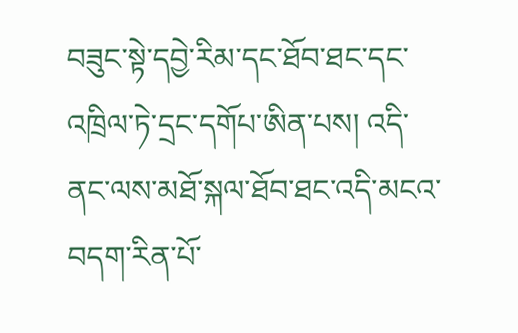བཟུང་སྟེ་དབྱེ་རིམ་དང་ཐོབ་ཐང་དང་འཁྲིལ་ཏེ་དྲང་དགོཔ་ཨིན་པས། འདི་ནང་ལས་མཐོ་སྐལ་ཐོབ་ཐང་འདི་མངའ་བདག་རིན་པོ་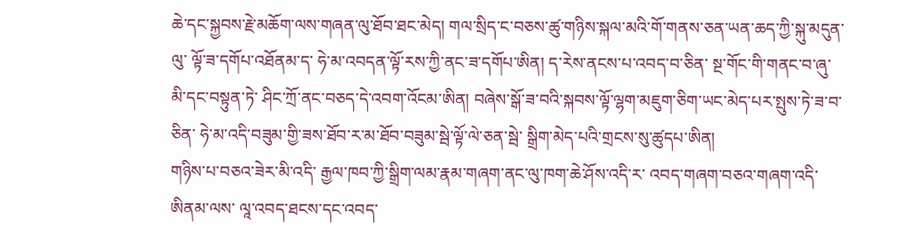ཆེ་དང་སྐྱབས་རྗེ་མཆོག་ལས་གཞན་ལུ་ཐོབ་ཐང་མེད། གལ་སྲིད་ང་བཅས་ཚུ་གཉིས་སྐལ་མའི་གོ་གནས་ཅན་ཡན་ཆད་ཀྱི་སྐུ་མདུན་ལུ་ ལྟོ་ཟ་དགོཔ་འཐོནམ་ད་ ཧེ་མ་འབདན་ལྟོ་རས་ཀྱི་ནང་ཟ་དགོཔ་ཨིན། ད་རེས་ནངས་པ་འབད་བ་ཅིན་ སྔ་གོང་གི་གནང་བ་ཞུ་མི་དང་བསྟུན་ཏེ་ ཤིང་ཀྲོ་ནང་བཅད་དེ་འབག་འོངམ་ཨིན། བཞེས་སྒོ་ཟ་བའི་སྐབས་ལྟོ་ལྷག་མཇུག་ཅིག་ཡང་མེད་པར་སྤུས་ཏེ་ཟ་བ་ཅིན་ ཧེ་མ་འདི་བཟུམ་གྱི་ཟས་ཐོབ་ར་མ་ཐོབ་བཟུམ་སྦེ་ལྟོ་ལེ་ཅན་སྦེ་ སྒྲིག་མེད་པའི་གྲངས་སུ་ཚུདཔ་ཨིན།
གཉིས་པ་བཅའ་ཟེར་མི་འདི་ རྒྱལ་ཁབ་ཀྱི་སྒྲིག་ལམ་རྣམ་གཞག་ནང་ལུ་ཁག་ཆེ་ཤོས་འདི་ར་ འབད་གཞག་བཅའ་གཞག་འདི་ཨིནམ་ལས་ ལཱ་འབད་ཐངས་དང་འབད་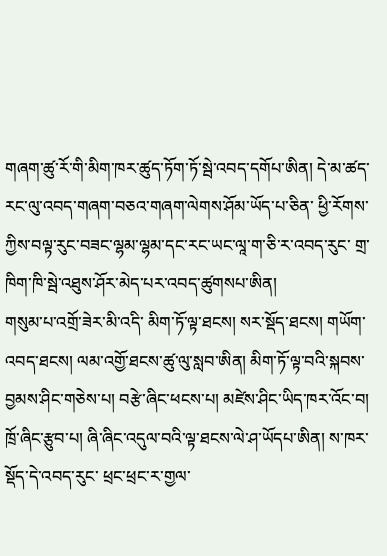གཞག་ཚུ་རོ་གི་མིག་ཁར་ཚུད་ཏོག་ཏོ་སྦེ་འབད་དགོཔ་ཨིན། དེ་མ་ཚད་རང་ལུ་འབད་གཞག་བཅའ་གཞག་ལེགས་ཤོམ་ཡོད་པ་ཅིན་ ཕྱི་རོགས་ཀྱིས་བལྟ་རུང་བཟང་ལྷམ་ལྷམ་དང་རང་ཡང་ལཱ་ག་ཅི་ར་འབད་རུང་ གྲ་ཁིག་ཁི་སྦེ་འཐུས་ཤོར་མེད་པར་འབད་ཚུགསཔ་ཨིན།
གསུམ་པ་འགྲོ་ཟེར་མི་འདི་ མིག་ཏོ་ལྟ་ཐངས། སར་སྡོད་ཐངས། གཡོག་འབད་ཐངས། ལམ་འགྱོ་ཐངས་ཚུ་ལུ་སླབ་ཨིན། མིག་ཏོ་ལྟ་བའི་སྐབས་བྱམས་ཤིང་གཅེས་པ། བརྩེ་ཞིང་ཕངས་པ། མཛེས་ཤིང་ཡིད་ཁར་འོང་བ། ཁྲོ་ཞིང་རྩུབ་པ། ཞི་ཞིང་འདུལ་བའི་ལྟ་ཐངས་ལེ་ཤ་ཡོདཔ་ཨིན། ས་ཁར་སྡོད་དེ་འབད་རུང་ ཕྲང་ཕྲང་ར་གྱལ་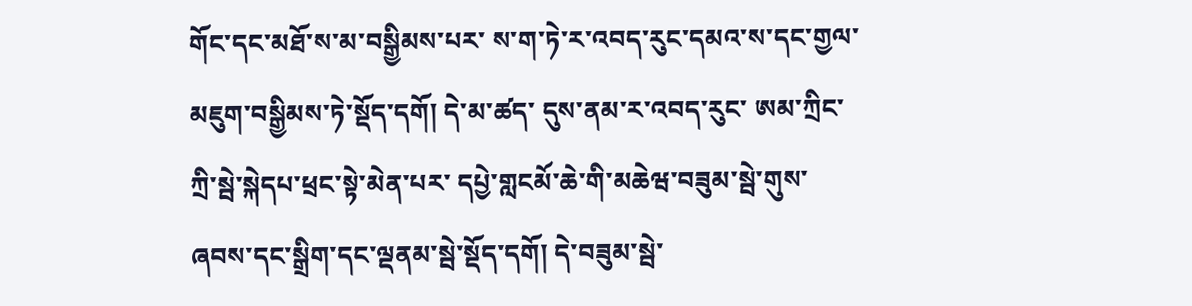གོང་དང་མཐོ་ས་མ་བསྒྱིམས་པར་ ས་ག་ཏེ་ར་འབད་རུང་དམའ་ས་དང་གྱལ་མཇུག་བསྒྱིམས་ཏེ་སྡོད་དགོ། དེ་མ་ཚད་ དུས་ནམ་ར་འབད་རུང་ ཨམ་ཀྲིང་ཀྲི་སྦེ་སྐེདཔ་ཕྲང་སྟེ་མེན་པར་ དཔྱེ་གླངམོ་ཆེ་གི་མཆེཝ་བཟུམ་སྦེ་གུས་ཞབས་དང་སྒྲིག་དང་ལྡནམ་སྦེ་སྡོད་དགོ། དེ་བཟུམ་སྦེ་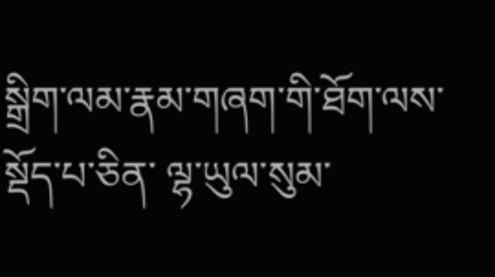སྒྲིག་ལམ་རྣམ་གཞག་གི་ཐོག་ལས་སྡོད་པ་ཅིན་ ལྷ་ཡུལ་སུམ་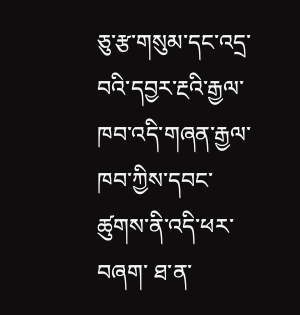ཅུ་རྩ་གསུམ་དང་འདྲ་བའི་དབྱར་རྔའི་རྒྱལ་ཁབ་འདི་གཞན་རྒྱལ་ཁབ་ཀྱིས་དབང་ཚུགས་ནི་འདི་ཕར་བཞག་ ཐ་ན་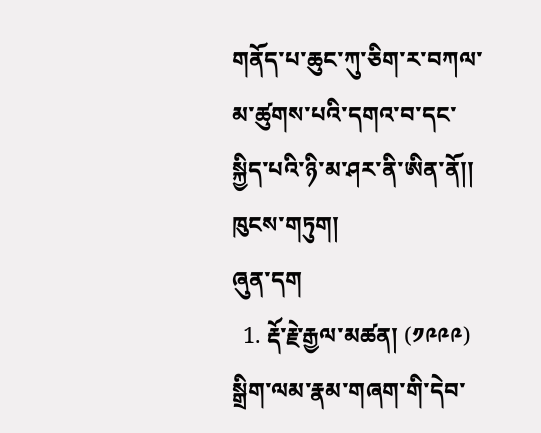གནོད་པ་ཆུང་ཀུ་ཅིག་ར་བཀལ་མ་ཚུགས་པའི་དགའ་བ་དང་སྐྱིད་པའི་ཉི་མ་ཤར་ནི་ཨིན་ནོ།།
ཁུངས་གཏུག།
ཞུན་དག
  1. རྡོ་རྗེ་རྒྱལ་མཚན། (༡༩༩༩) སྒྲིག་ལམ་རྣམ་གཞག་གི་དེབ་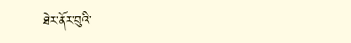ཐེར་ནོར་བུའི་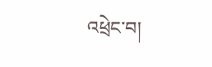འཕྲེང་བ།